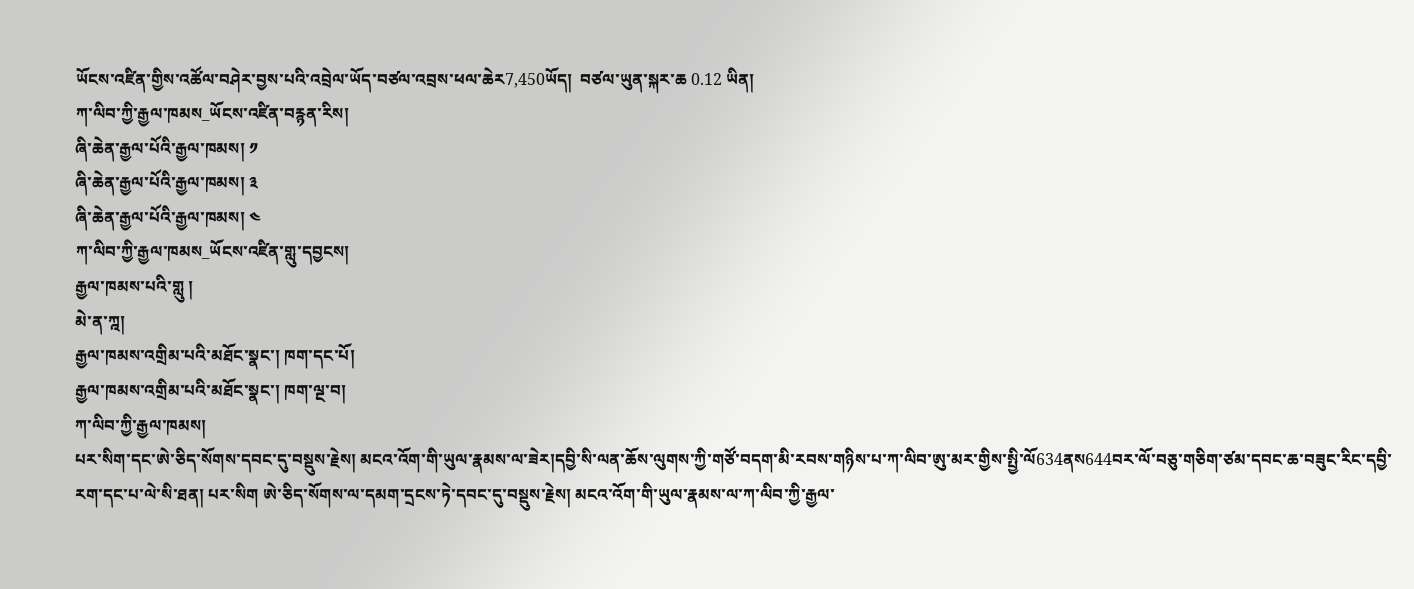ཡོངས་འཛིན་གྱིས་འཚོལ་བཤེར་བྱས་པའི་འབྲེལ་ཡོད་བཙལ་འབྲས་ཕལ་ཆེར7,450ཡོད།  བཙལ་ཡུན་སྐར་ཆ 0.12 ཡིན།
ཀ་ལིབ་ཀྱི་རྒྱལ་ཁམས_ཡོངས་འཛིན་བརྙན་རིས།
ཞི་ཆེན་རྒྱལ་པོའི་རྒྱལ་ཁམས། ༡
ཞི་ཆེན་རྒྱལ་པོའི་རྒྱལ་ཁམས། ༣
ཞི་ཆེན་རྒྱལ་པོའི་རྒྱལ་ཁམས། ༤
ཀ་ལིབ་ཀྱི་རྒྱལ་ཁམས_ཡོངས་འཛིན་གླུ་དབྱངས།
རྒྱལ་ཁམས་པའི་གླུ །
མེ་ན་ཀྰ།
རྒྱལ་ཁམས་འགྲིམ་པའི་མཐོང་སྣང་། ཁག་དང་པོ།
རྒྱལ་ཁམས་འགྲིམ་པའི་མཐོང་སྣང་། ཁག་ལྔ་བ།
ཀ་ལིབ་ཀྱི་རྒྱལ་ཁམས།
པར་སིག་དང་ཨེ་ཅིད་སོགས་དབང་དུ་བསྡུས་རྗེས། མངའ་འོག་གི་ཡུལ་རྣམས་ལ་ཟེར།དབྱི་སི་ལན་ཆོས་ལུགས་ཀྱི་གཙོ་བདག་མི་རབས་གཉིས་པ་ཀ་ལིབ་ཨུ་མར་གྱིས་སྤྱི་ལོ634ནས644བར་ལོ་བཅུ་གཅིག་ཙམ་དབང་ཆ་བཟུང་རིང་དབྱི་རག་དང་པ་ལེ་སི་ཐན། པར་སིག ཨེ་ཅིད་སོགས་ལ་དམག་དྲངས་ཏེ་དབང་དུ་བསྡུས་རྗེས། མངའ་འོག་གི་ཡུལ་རྣམས་ལ་ཀ་ལིབ་ཀྱི་རྒྱལ་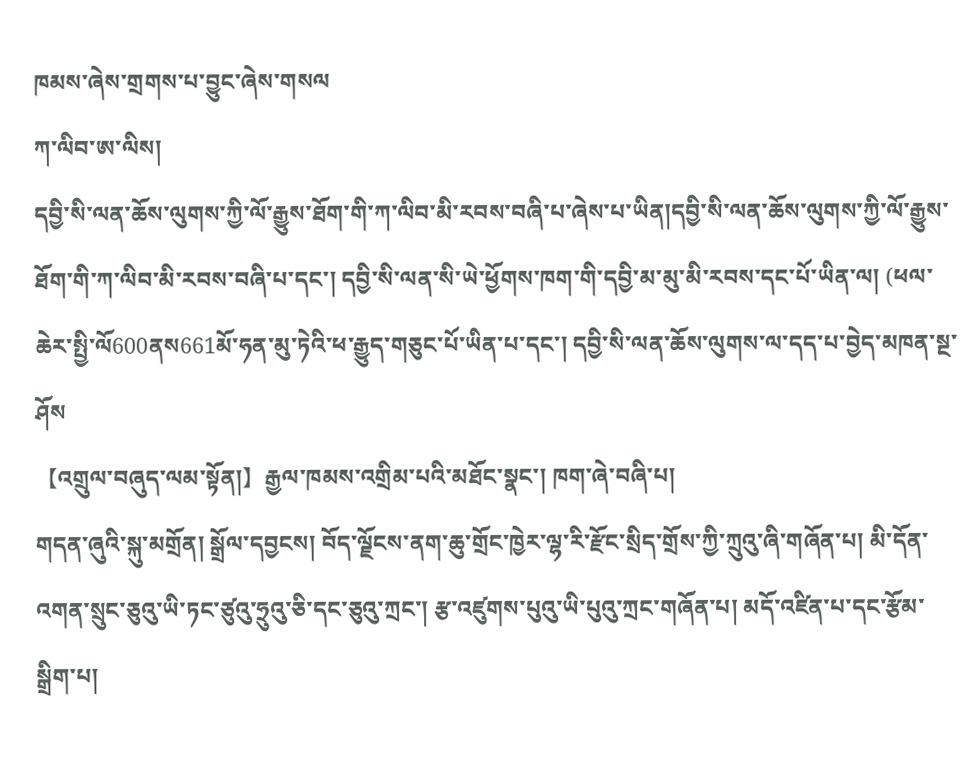ཁམས་ཞེས་གྲགས་པ་བྱུང་ཞེས་གསལ
ཀ་ལིབ་ཨ་ལིས།
དབྱི་སི་ལན་ཆོས་ལུགས་ཀྱི་ལོ་རྒྱུས་ཐོག་གི་ཀ་ལིབ་མི་རབས་བཞི་པ་ཞེས་པ་ཡིན།དབྱི་སི་ལན་ཆོས་ལུགས་ཀྱི་ལོ་རྒྱུས་ཐོག་གི་ཀ་ལིབ་མི་རབས་བཞི་པ་དང་། དབྱི་སི་ལན་སི་ཡེ་ཕྱོགས་ཁག་གི་དབྱི་མ་མུ་མི་རབས་དང་པོ་ཡིན་ལ། (ཕལ་ཆེར་སྤྱི་ལོ600ནས661མོ་ཧན་མུ་ཏེའི་ཕ་རྒྱུད་གཅུང་པོ་ཡིན་པ་དང་། དབྱི་སི་ལན་ཆོས་ལུགས་ལ་དད་པ་བྱེད་མཁན་སྔ་ཤོས
【འགྲུལ་བཞུད་ལམ་སྟོན།】རྒྱལ་ཁམས་འགྲིམ་པའི་མཐོང་སྣང་། ཁག་ཞེ་བཞི་པ།
གདན་ཞུའི་སྐུ་མགྲོན། སྒྲོལ་དབྱངས། བོད་ལྗོངས་ནག་ཆུ་གྲོང་ཁྱེར་ལྷ་རི་རྫོང་སྲིད་གྲོས་ཀྱི་ཀྲུའུ་ཞི་གཞོན་པ། མི་དོན་འགན་སྲུང་ཅུའུ་ཡི་ཏང་ཙུའུ་ཧྲུའུ་ཅི་དང་ཅུའུ་ཀྲང་། རྩ་འཛུགས་པུའུ་ཡི་པུའུ་ཀྲང་གཞོན་པ། མདོ་འཛིན་པ་དང་རྩོམ་སྒྲིག་པ།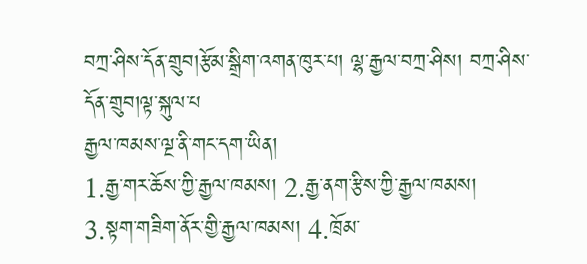བཀྲ་ཤིས་དོན་གྲུབ།རྩོམ་སྒྲིག་འགན་ཁུར་པ། ལྷ་རྒྱལ་བཀྲ་ཤིས། བཀྲ་ཤིས་དོན་གྲུབ།ལྟ་སྐུལ་པ
རྒྱལ་ཁམས་ལྔ་ནི་གང་དག་ཡིན།
1.རྒྱ་གར་ཆོས་ཀྱི་རྒྱལ་ཁམས། 2.རྒྱ་ནག་རྩིས་ཀྱི་རྒྱལ་ཁམས། 3.སྟག་གཟིག་ནོར་གྱི་རྒྱལ་ཁམས། 4.ཁྲོམ་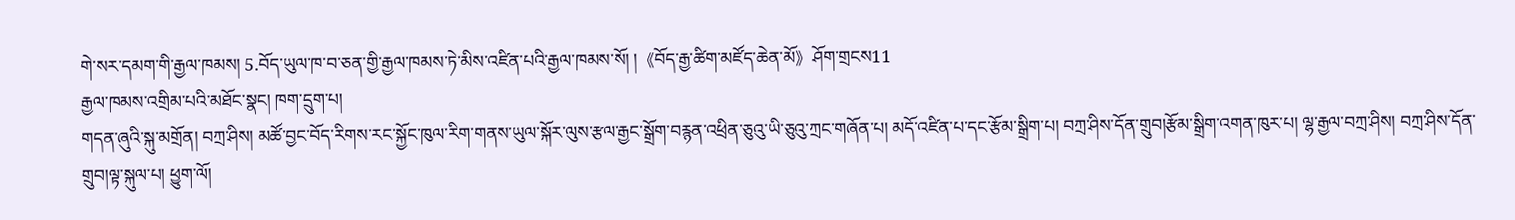གེ་སར་དམག་གི་རྒྱལ་ཁམས། 5.བོད་ཡུལ་ཁ་བ་ཅན་གྱི་རྒྱལ་ཁམས་ཏེ་མིས་འཛིན་པའི་རྒྱལ་ཁམས་སོ། །《བོད་རྒྱ་ཚིག་མཛོད་ཆེན་མོ》ཤོག་གྲངས11
རྒྱལ་ཁམས་འགྲིམ་པའི་མཐོང་སྣང། ཁག་དྲུག་པ།
གདན་ཞུའི་སྐུ་མགྲོན། བཀྲ་ཤིས། མཚོ་བྱང་བོད་རིགས་རང་སྐྱོང་ཁུལ་རིག་གནས་ཡུལ་སྐོར་ལུས་རྩལ་རྒྱང་སྒྲོག་བརྙན་འཕྲིན་ཅུའུ་ཡི་ཅུའུ་ཀྲང་གཞོན་པ། མདོ་འཛིན་པ་དང་རྩོམ་སྒྲིག་པ། བཀྲ་ཤིས་དོན་གྲུབ།རྩོམ་སྒྲིག་འགན་ཁུར་པ། ལྷ་རྒྱལ་བཀྲ་ཤིས། བཀྲ་ཤིས་དོན་གྲུབ།ལྟ་སྐུལ་པ། ཕྱུག་ལོ།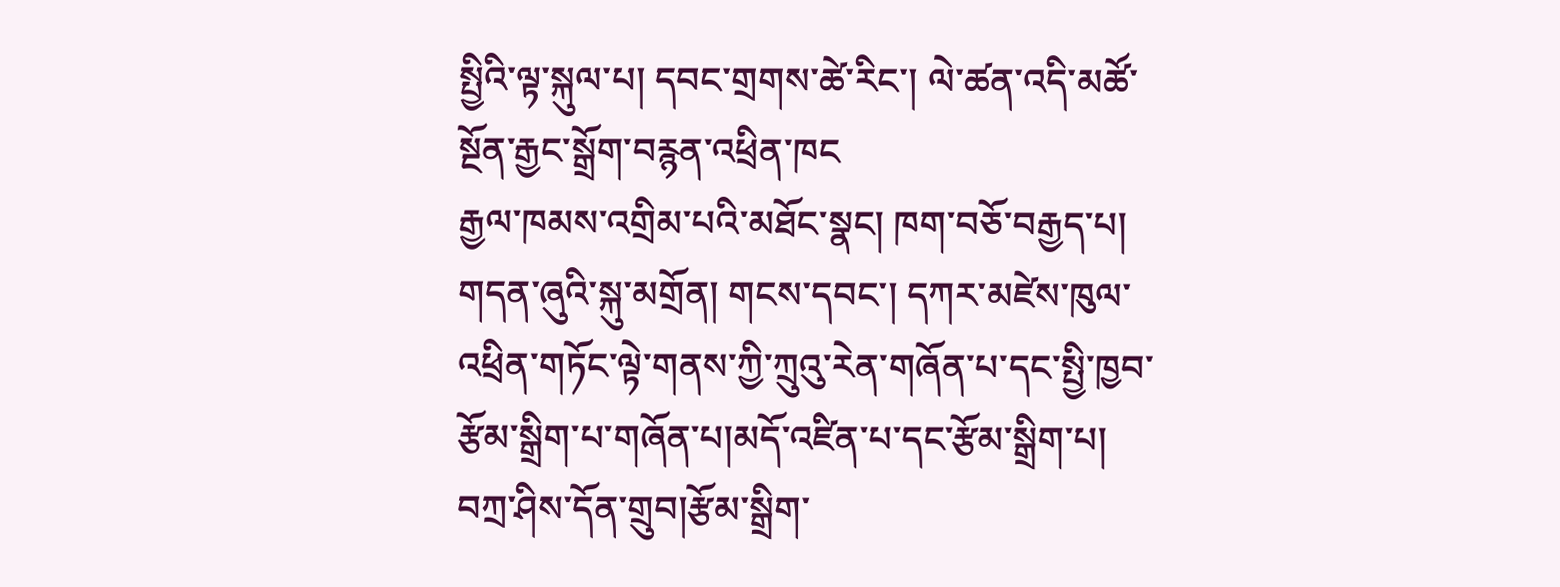སྤྱིའི་ལྟ་སྐུལ་པ། དབང་གྲགས་ཚེ་རིང་། ལེ་ཚན་འདི་མཚོ་སྔོན་རྒྱང་སྒྲོག་བརྙན་འཕྲིན་ཁང
རྒྱལ་ཁམས་འགྲིམ་པའི་མཐོང་སྣང། ཁག་བཅོ་བརྒྱད་པ།
གདན་ཞུའི་སྐུ་མགྲོན། གངས་དབང་། དཀར་མཛེས་ཁུལ་འཕྲིན་གཏོང་ལྟེ་གནས་ཀྱི་ཀྲུའུ་རེན་གཞོན་པ་དང་སྤྱི་ཁྱབ་རྩོམ་སྒྲིག་པ་གཞོན་པ།མདོ་འཛིན་པ་དང་རྩོམ་སྒྲིག་པ། བཀྲ་ཤིས་དོན་གྲུབ།རྩོམ་སྒྲིག་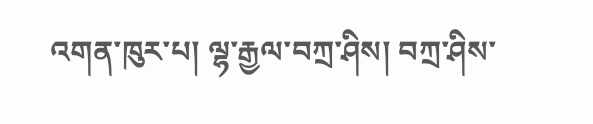འགན་ཁུར་པ། ལྷ་རྒྱལ་བཀྲ་ཤིས། བཀྲ་ཤིས་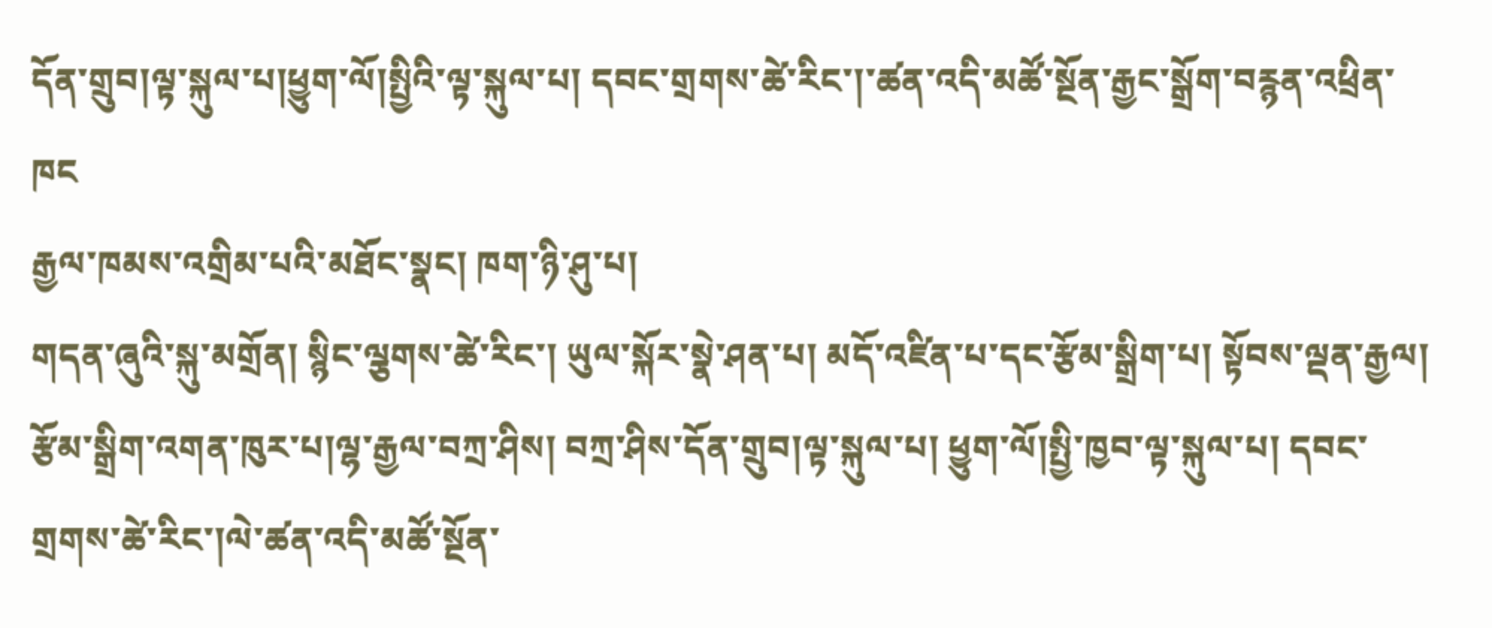དོན་གྲུབ།ལྟ་སྐུལ་པ།ཕྱུག་ལོ།སྤྱིའི་ལྟ་སྐུལ་པ། དབང་གྲགས་ཚེ་རིང་།་ཚན་འདི་མཚོ་སྔོན་རྒྱང་སྒྲོག་བརྙན་འཕྲིན་ཁང
རྒྱལ་ཁམས་འགྲིམ་པའི་མཐོང་སྣང། ཁག་ཉི་ཤུ་པ།
གདན་ཞུའི་སྐུ་མགྲོན། སྙིང་ལྕགས་ཚེ་རིང་། ཡུལ་སྐོར་སྣེ་ཤན་པ། མདོ་འཛིན་པ་དང་རྩོམ་སྒྲིག་པ། སྟོབས་ལྡན་རྒྱལ། རྩོམ་སྒྲིག་འགན་ཁུར་པ།ལྷ་རྒྱལ་བཀྲ་ཤིས། བཀྲ་ཤིས་དོན་གྲུབ།ལྟ་སྐུལ་པ། ཕྱུག་ལོ།སྤྱི་ཁྱབ་ལྟ་སྐུལ་པ། དབང་གྲགས་ཚེ་རིང་།ལེ་ཚན་འདི་མཚོ་སྔོན་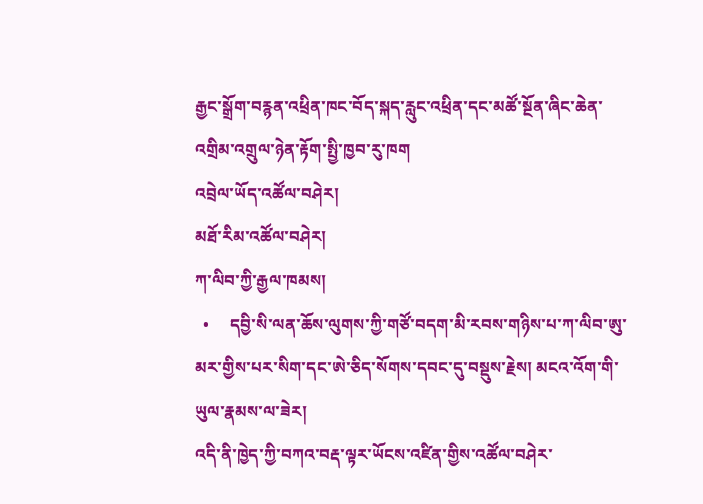རྒྱང་སྒྲོག་བརྙན་འཕྲིན་ཁང་བོད་སྐད་རླུང་འཕྲིན་དང་མཚོ་སྔོན་ཞིང་ཆེན་འགྲིམ་འགྲུལ་ཉེན་རྟོག་སྤྱི་ཁྱབ་རུ་ཁག
འབྲེལ་ཡོད་འཚོལ་བཤེར།
མཐོ་རིམ་འཚོལ་བཤེར།
ཀ་ལིབ་ཀྱི་རྒྱལ་ཁམས།
  •     དབྱི་སི་ལན་ཆོས་ལུགས་ཀྱི་གཙོ་བདག་མི་རབས་གཉིས་པ་ཀ་ལིབ་ཨུ་མར་གྱིས་པར་སིག་དང་ཨེ་ཅིད་སོགས་དབང་དུ་བསྡུས་རྗེས། མངའ་འོག་གི་ཡུལ་རྣམས་ལ་ཟེར།
འདི་ནི་ཁྱེད་ཀྱི་བཀའ་བརྡ་ལྟར་ཡོངས་འཛིན་གྱིས་འཚོལ་བཤེར་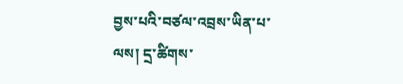བྱས་པའི་བཙལ་འབྲས་ཡིན་པ་ལས། དྲ་ཚིགས་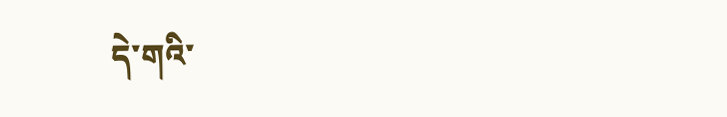དེ་གའི་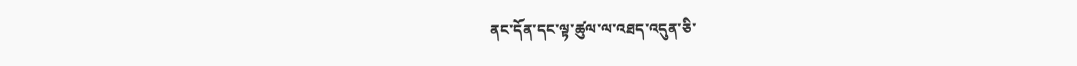ནང་དོན་དང་ལྟ་ཚུལ་ལ་འཐད་འདུན་ཅི་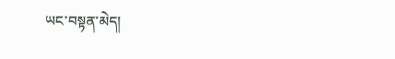ཡང་བསྟན་མེད།